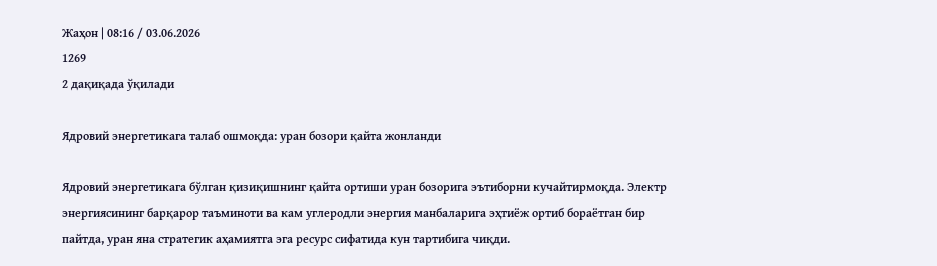Жаҳон | 08:16 / 03.06.2026
1269
2 дақиқада ўқилади

Ядровий энергетикага талаб ошмоқда: уран бозори қайта жонланди

Ядровий энергетикага бўлган қизиқишнинг қайта ортиши уран бозорига эътиборни кучайтирмоқда. Электр энергиясининг барқарор таъминоти ва кам углеродли энергия манбаларига эҳтиёж ортиб бораётган бир пайтда, уран яна стратегик аҳамиятга эга ресурс сифатида кун тартибига чиқди.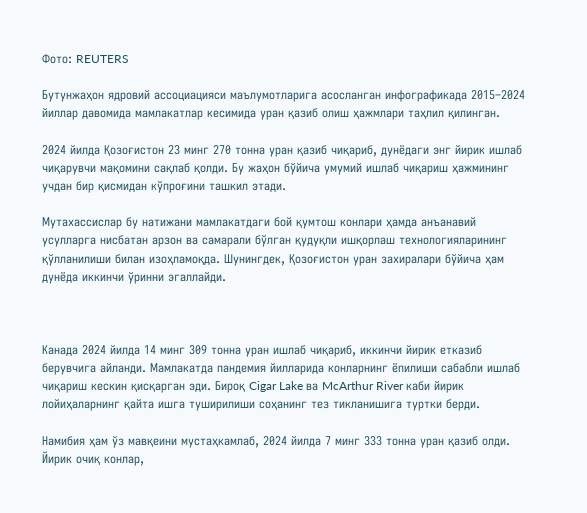Фото: REUTERS

Бутунжаҳон ядровий ассоциацияси маълумотларига асосланган инфографикада 2015–2024 йиллар давомида мамлакатлар кесимида уран қазиб олиш ҳажмлари таҳлил қилинган.

2024 йилда Қозоғистон 23 минг 270 тонна уран қазиб чиқариб, дунёдаги энг йирик ишлаб чиқарувчи мақомини сақлаб қолди. Бу жаҳон бўйича умумий ишлаб чиқариш ҳажмининг учдан бир қисмидан кўпроғини ташкил этади.

Мутахассислар бу натижани мамлакатдаги бой қумтош конлари ҳамда анъанавий усулларга нисбатан арзон ва самарали бўлган қудуқли ишқорлаш технологияларининг қўлланилиши билан изоҳламоқда. Шунингдек, Қозоғистон уран захиралари бўйича ҳам дунёда иккинчи ўринни эгаллайди.



Канада 2024 йилда 14 минг 309 тонна уран ишлаб чиқариб, иккинчи йирик етказиб берувчига айланди. Мамлакатда пандемия йилларида конларнинг ёпилиши сабабли ишлаб чиқариш кескин қисқарган эди. Бироқ Cigar Lake ва McArthur River каби йирик лойиҳаларнинг қайта ишга туширилиши соҳанинг тез тикланишига туртки берди.

Намибия ҳам ўз мавқеини мустаҳкамлаб, 2024 йилда 7 минг 333 тонна уран қазиб олди. Йирик очиқ конлар,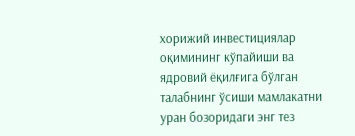хорижий инвестициялар оқимининг кўпайиши ва ядровий ёқилғига бўлган талабнинг ўсиши мамлакатни уран бозоридаги энг тез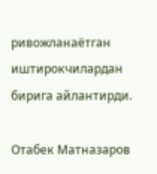ривожланаётган иштирокчилардан бирига айлантирди.

Отабек Матназаров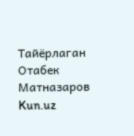Тайёрлаган Отабек Матназаров
Kun.uz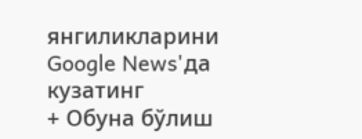янгиликларини Google News'да кузатинг
+ Обуна бўлиш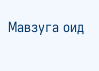Мавзуга оид